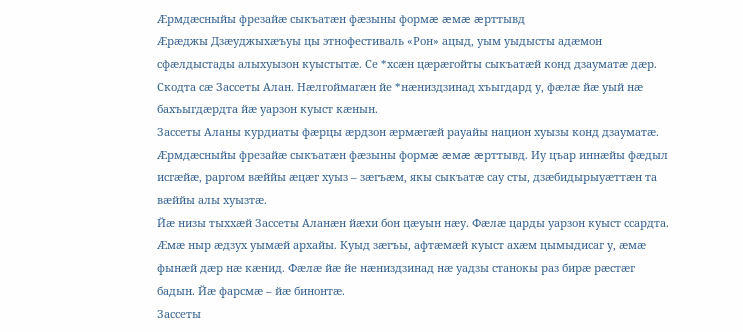Æрмдæсныйы фрезайæ сыкъатæн фæзыны формæ æмæ æрттывд
Æрæджы Дзæуджыхæъуы цы этнофестиваль «Рон» ацыд, уым уыдысты адæмон сфæлдыстады алыхуызон куыстытæ. Се *хсæн цæрæгойты сыкъатæй конд дзауматæ дæр. Скодта сæ Зассеты Алан. Нæлгоймагæн йе *нæниздзинад хъыгдард у, фæлæ йæ уый нæ бахъыгдæрдта йæ уарзон куыст кæнын.
Зассеты Аланы курдиаты фæрцы æрдзон æрмæгæй рауайы национ хуызы конд дзауматæ. Æрмдæсныйы фрезайæ сыкъатæн фæзыны формæ æмæ æрттывд. Иу цъар иннæйы фæдыл исгæйæ, раргом вæййы æцæг хуыз – зæгъæм, якы сыкъатæ сау сты, дзæбидырыуæттæн та вæййы алы хуызтæ.
Йæ низы тыххæй Зассеты Аланæн йæхи бон цæуын нæу. Фæлæ царды уарзон куыст ссардта. Æмæ ныр æдзух уымæй архайы. Куыд зæгъы, афтæмæй куыст ахæм цымыдисаг у, æмæ фынæй дæр нæ кæнид. Фæлæ йæ йе нæниздзинад нæ уадзы станокы раз бирæ рæстæг бадын. Йæ фарсмæ – йæ бинонтæ.
Зассеты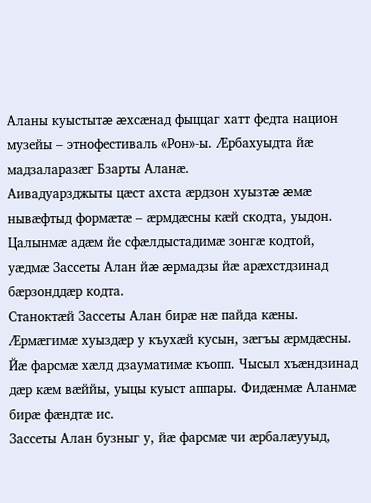Аланы куыстытæ æхсæнад фыццаг хатт федта национ музейы – этнофестиваль «Рон»-ы. Æрбахуыдта йæ мадзаларазæг Бзарты Аланæ.
Аивадуарзджыты цæст ахста æрдзон хуызтæ æмæ нывæфтыд формæтæ – æрмдæсны кæй скодта, уыдон.
Цалынмæ адæм йе сфæлдыстадимæ зонгæ кодтой, уæдмæ Зассеты Алан йæ æрмадзы йæ арæхстдзинад бæрзонддæр кодта.
Станоктæй Зассеты Алан бирæ нæ пайда кæны. Æрмæгимæ хуыздæр у къухæй кусын, зæгъы æрмдæсны. Йæ фарсмæ хæлд дзауматимæ къопп. Чысыл хъæндзинад дæр кæм вæййы, уыцы куыст аппары. Фидæнмæ Аланмæ бирæ фæндтæ ис.
Зассеты Алан бузныг у, йæ фарсмæ чи æрбалæууыд,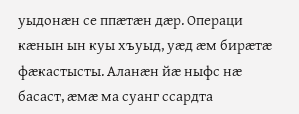уыдонæн се ппæтæн дæр. Операци кæнын ын куы хъуыд, уæд æм бирæтæ фæкастысты. Аланæн йæ ныфс нæ басаст, æмæ ма суанг ссардта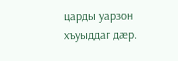царды уарзон хъуыддаг дæр.